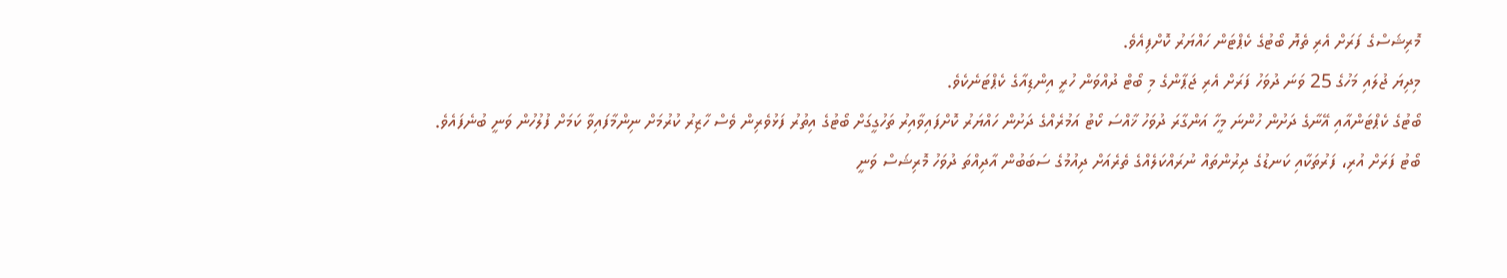މޮރިޝަސްގެ ފަރަށް އެރި ތެޔޮ ބޯޓުގެ ކެޕްޓަން ހައްޔަރު ކޮށްފިއެވެ.
މިދިޔަ ޖުލައި މަހުގެ 25 ވަނަ ދުވަހު ފަރަށް އެރި ޖަޕާންގެ މި ބޯޓް ދުއްވަން ހުރީ އިންޑިއާގެ ކެޕްޓަނެކެވެ.
ބޯޓުގެ ކެޕްޓަންއާއި އޭނާގެ ދަށުން ހުންނަ މީހާ އަންގާރަ ދުވަހު ޚާއްސަ ކޯޓު އަމުރެއްގެ ދަށުން ހައްޔަރު ކޮށްފައިވާއިރު ތަހުގީގަށް ބޯޓުގެ އިތުރު ފަޅުވެރިން ވެސް ހާޒިރު ކުރުމަށް ނިންމާފައިވާ ކަމަށް ފުލުހުން ވަނީ ބުނެފައެވެ.
ބޯޓު ފަރަށް އުރި، ފަރުތަކާއި ކަނޑުގެ ދިރުންތައް ނުރައްކަލެއްގެ ތެރެއަށް ދިއުމުގެ ސަބަބުން އާދިއްތަ ދުވަހު މޮރިޝަސް ވަނީ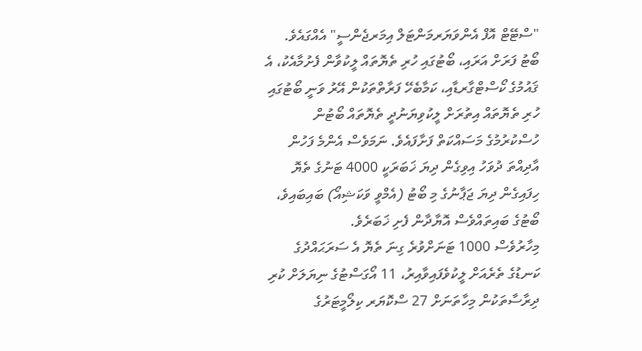"ސްޓޭޓް އޮފް އެންވަޔަރމަންޓަލް އިމަރޖެންސީ" އެއްގައެވެ.
ބޯޓު ފަރަށް އަރައި، ބޯޓުގައި ހުރި ތެޔޮތައް ލީކުވާން ފެށުމާއެކު، އެ ޤައުމުގެ ކޯސްޓްގާރޑާއި، ކަމާބެހޭ ފަރާތްތަކުން އޭރު ވަނީ ބޯޓުގައި ހުރި ތެޔޮތައް އިތުރަށް ލީކުވިޔަނުދީ ތެޔޮތައް ބޯޓުން ހުސްކުރުމުގެ މަސައްކަތް ފަށާފައެވެ. ނަމަވެސް އެންމެ ފަހުން އާދިއްތަ ދުވަހު އިވިގެން ދިޔަ ޚަބަރަކީ 4000 ޓަނުގެ ތެޔޮ ހިފައިގެން ދިޔަ ޖަޕާނުގެ މި ބޯޓު (އެމްވީ ވަކަޝިއޯ) ބައިބައިވެ، ބޯޓުގެ ބައިތައްވެސް އޮޔާދާން ފެށި ޚަބަރެވެ.
މިހާރުވެސް 1000 ޓަނަށްވުރެ ގިނަ ތެޔޮ އެ ސަރަޙައްދުގެ ކަނޑުގެ ތެރެއަށް ލީކުވެފައިވާއިރު، 11 އޯގަސްޓުގެ ނިޔަލަށް ކުރި ދިރާސާތަކުން މިހާތަނަށް 27 ސްކޮޔަރ ކިލޯމީޓަރުގެ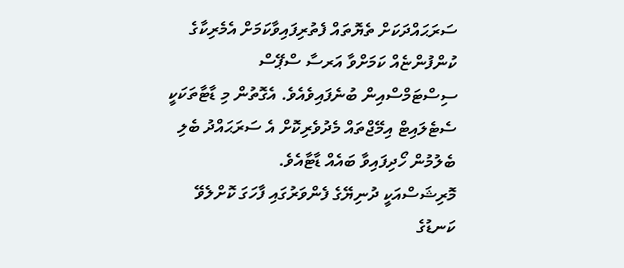ސަރަޙައްދަކަށް ތެޔޮތައް ފެތުރިފައިވާކަމަށް އެމެރިކާގެ ކުންފުންޏެއް ކަމަށްވާ އަރސާ ސްޕޭސް ސިސްޓަމްސްއިން ބުނެފައިވެއެވެ. އެގޮތުން މި ޑާޓާތަކަކީ ސެޓެލައިޓް އިމޭޖްތައް މެދުވެރިކޮށް އެ ސަރަޙައްދު ބެލި ބެލުމުން ހޯދިފައިވާ ބައެއް ޑާޓާއެވެ.
މޮރިޝަސްއަކީ ދުނިޔޭގެ ފެންވަރުގައި ފާހަގަ ކޮށްލެވޭ ކަނޑުގެ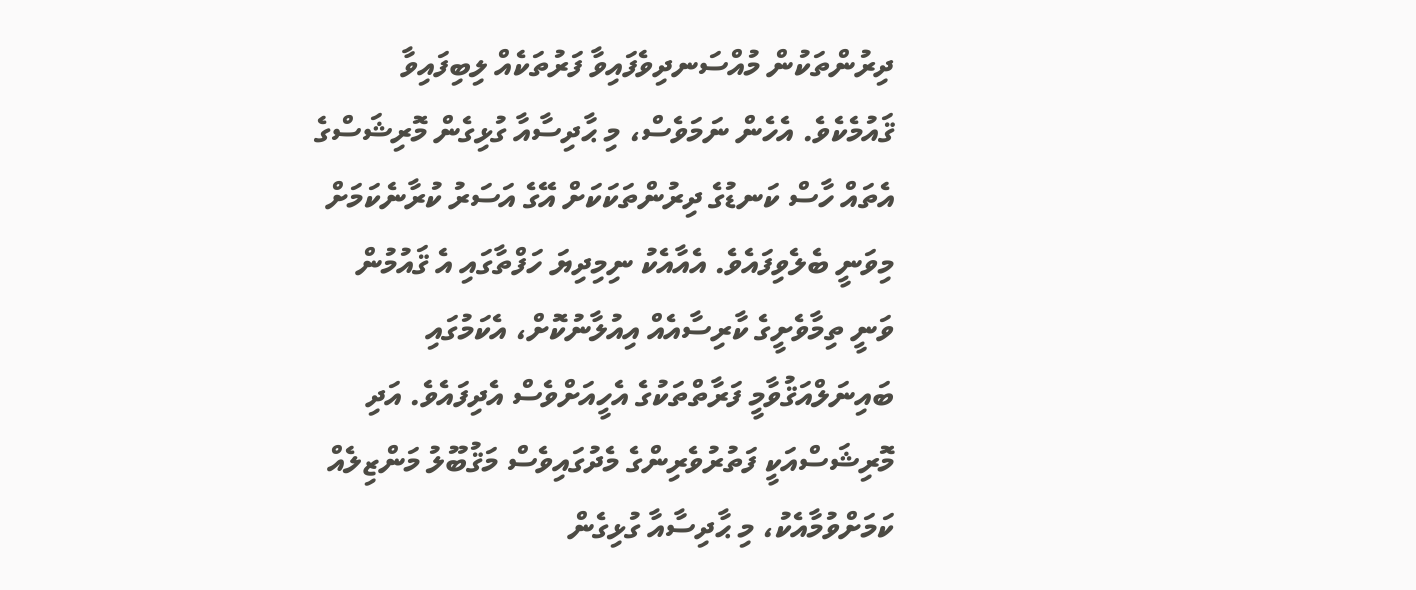ދިރުންތަކުން މުއްސަނދިވެފައިވާ ފަރުތަކެއް ލިބިފައިވާ ޤައުމެކެވެ. އެހެން ނަމަވެސް، މި ޙާދިސާއާ ގުޅިގެން މޮރިޝަސްގެ އެތައް ހާސް ކަނޑުގެ ދިރުންތަކަކަށް އޭގެ އަސަރު ކުރާނެކަމަށް މިވަނީ ބެލެވިފައެވެ. އެއާއެކު ނިމިދިޔަ ހަފްތާގައި އެ ޤައުމުން ވަނީ ތިމާވެށީގެ ކާރިސާއެއް އިއުލާނުކޮށް، އެކަމުގައި ބައިނަލްއަޤުވާމީ ފަރާތްތަކުގެ އެހީއަށްވެސް އެދިފައެވެ. އަދި މޮރިޝަސްއަކީ ފަތުރުވެރިންގެ މެދުގައިވެސް މަޤުބޫލު މަންޒިލެއް ކަމަށްވުމާއެކު، މި ޙާދިސާއާ ގުޅިގެން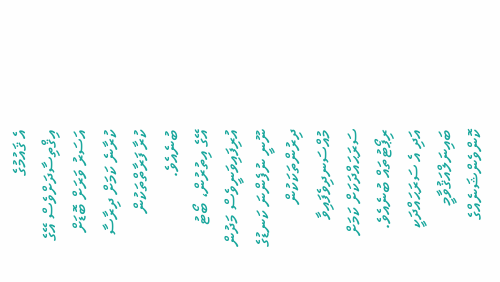އެ ޤައުމުގެ އިޤްތިސާދަށްވެސް އޭގެ އަސަރު ވަރަށް ބޮޑަށް ކުރާނެ ކަމަށް ދިރާސާ ކުރާ ފަރާތްތަކުން ބުނެއެވެ.
އޭގެ އިތުރުން، ބޯޓު އުރިފައިވަނީވެސް މަދުން ނޫނީ ނުފެންނަ ކަނޑުގެ ދިރުންތަކަކުން މުއްސަނދިވެފައިވާ ސަރަޙައްދަކަށް ކަމަށް ރިޕޯޓުތައް ބުނެއެވެ. އަދި އެ ސަރަޙައްދަކީ ބައިނަލްއަޤުވާމީ ކޮންވެންޝަނެއްގެ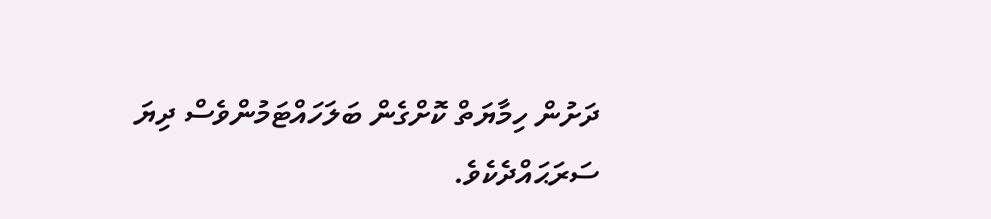ދަށުން ހިމާޔަތް ކޮށްގެން ބަލަހައްޓަމުންވެސް ދިޔަ ސަރަޙައްދެކެވެ.